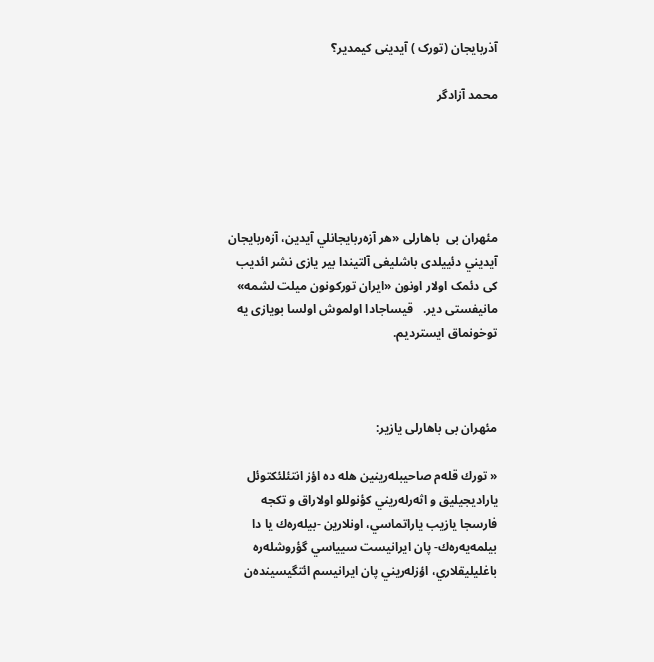آذربایجان (تورک ) آیدینی کیمدیر؟

محمد آزادگر





مئهران بی  باهارلی «هر آزه‌ربايجانلي آيدين، آزه‌ربايجان آيديني دئيیلدی باشلیغی آلتیندا بیر یازی نشر ائدیب کی دئمک اولار اونون «ايران توركونون میلت لشمه» مانیفستی دیر.   قیساجادا اولموش اولسا بویازی یه توخونماق ایستردیم.



مئهران بی باهارلی یازیر:

« تورك قله‌م صاحيبله‌رينين هله ده اؤز انتئلئكتوئل ياراديجيليق و اثه‌رله‌ريني كؤنوللو اولاراق و تكجه فارسجا يازيب ياراتماسي، اونلارين -بيله‌ره‌ك يا دا بيلمه‌يه‌ره‌ك- پان ايرانيست سيياسي گؤروشله‌ره باغليليقلاري، اؤزله‌ريني پان ايرانيسم ائتگيسينده‌ن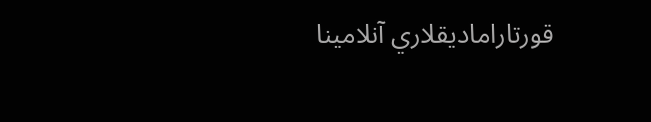قورتاراماديقلاري آنلامينا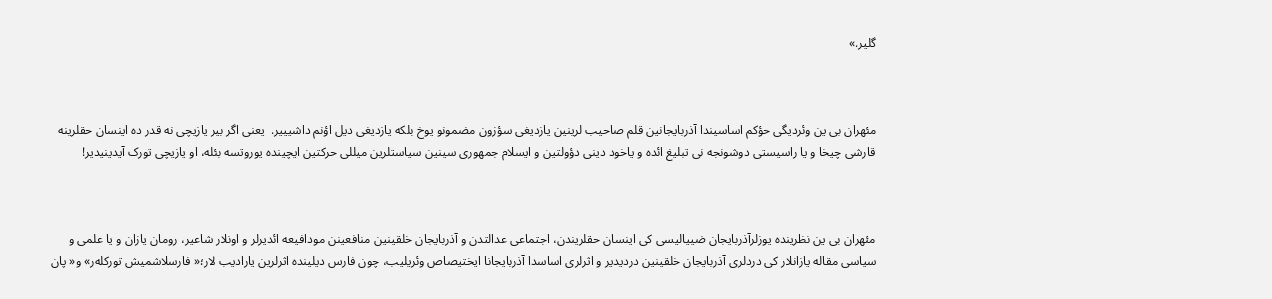گلير.»



مئهران بی ین وئردیگی حؤکم اساسیندا آذربایجانین قلم صاحیب لرینین یازدیغی سؤزون مضمونو یوخ بلکه یازدیغی دیل اؤنم داشیییر.  یعنی اگر بیر یازیچی نه قدر ده اینسان حقلرینه قارشی چیخا و یا راسیستی دوشونجه نی تبلیغ ائده و یاخود دینی دؤولتین و ایسلام جمهوری سینین سیاستلرین میللی حرکتین ایچینده یوروتسه بئله، او یازیچی تورک آیدینیدیر!



مئهران بی ین نظرینده یوزلرآذربایجان ضییالیسی کی اینسان حقلریندن، اجتماعی عدالتدن و آذربایجان خلقینین منافعینن مودافیعه ائدیرلر و اونلار شاعیر، رومان یازان و یا علمی و سیاسی مقاله یازانلار کی دردلری آذربایجان خلقینین دردیدیر و اثرلری اساسدا آذربایجانا ایختیصاص وئریلیب، چون فارس دیلینده اثرلرین یارادیب لار؛« فارسلاشميش توركله‌ر» و« پان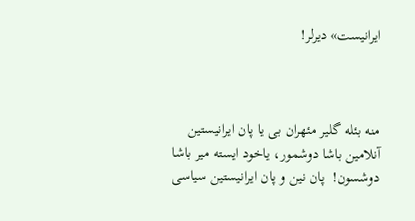ايرانيست» دیرلر!



منه بئله گلیر مئهران بی یا پان ایرانیستین آنلامین باشا دوشمور، یاخود ایسته میر باشا دوشسون!  پان نین و پان ایرانیستین سیاسی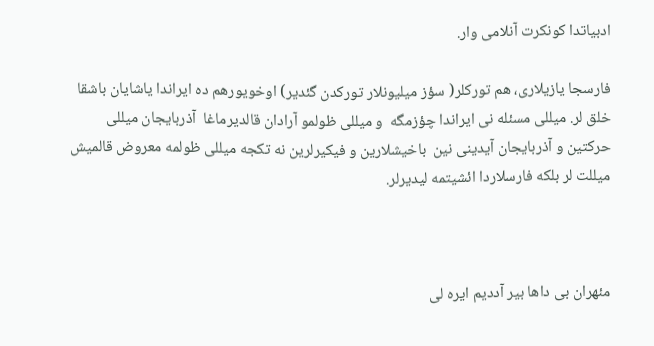ادبیاتدا کونکرت آنلامی وار.

فارسجا یازیلاری، هم تورکلر( سؤز میلیونلار تورکدن گئدیر) اوخویورهم ده ایراندا یاشایان باشقا خلق لر. میللی مسئله نی ایراندا چؤزمگه  و میللی ظولمو آرادان قالدیرماغا  آذربایجان میللی حرکتین و آذربایجان آیدینی نین  باخیشلارین و فیکیرلرین نه تکجه میللی ظولمه معروض قالمیش میللت لر بلکه فارسلاردا ائشیتمه لیدیرلر.



مئهران بی داها بیر آددیم ایره لی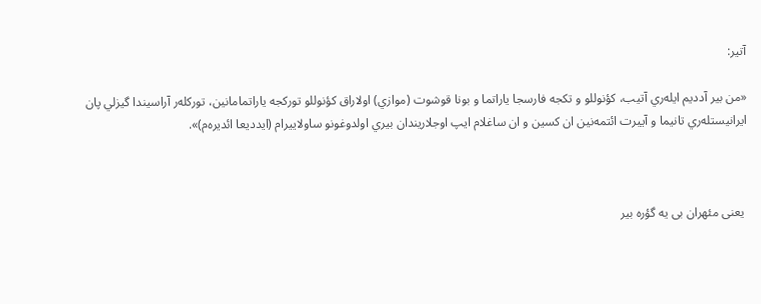آتیر:

«من بير آدديم ايله‌ري آتيب، كؤنوللو و تكجه فارسجا ياراتما و بونا قوشوت (موازي) اولاراق كؤنوللو توركجه ياراتمامانين، توركله‌ر آراسيندا گيزلي پان ايرانيستله‌ري تانيما و آييرت ائتمه‌نين ان كسين و ان ساغلام ايپ اوجلاريندان بيري اولدوغونو ساولاييرام (ايدديعا ائديره‌م)».



 یعنی مئهران بی یه گؤره بیر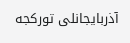آذربایجانلی تورکجه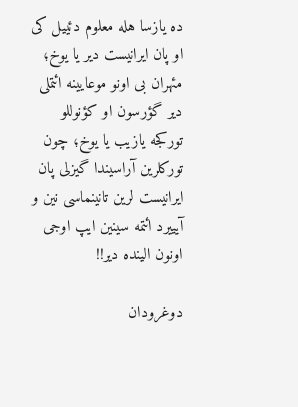ده یازسا هله معلوم دئییل کی او پان ایرانیست دیر یا یوخ؛  مئهران بی اونو موعایینه ائتملی دیر گؤرسون او کؤنوللو تورکجه یازیب یا یوخ؛ چون تورکلرین آراسیندا گیزلی پان ایرانیست لرین تانینماسی نین و آیییرد ائتمه سینین ایپ اوجی اونون الینده دیر!!

دوغرودان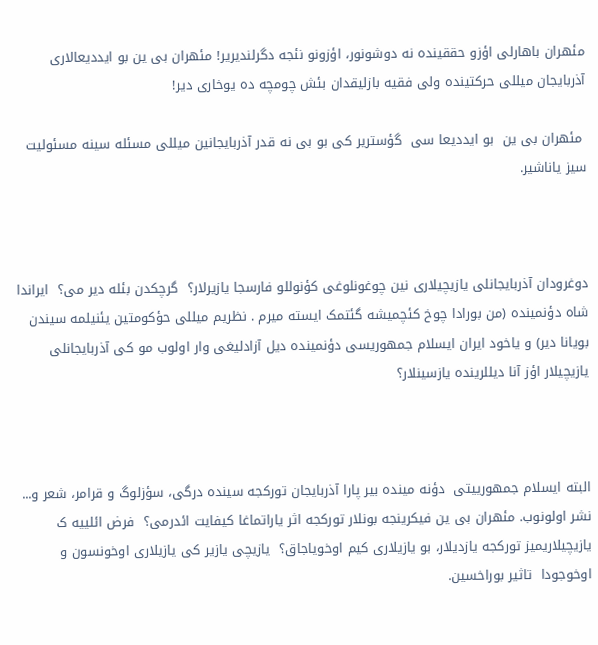مئهران باهارلی اؤزو حققینده نه دوشونور، اؤزونو نئجه دگرلندیریر! مئهران بی ین بو ایددیعالاری آذربایجان میللی حرکتینده ولی فقیه بازلیقدان بئش چومچه ده یوخاری دیر!

 مئهران بی ین  بو ایددیعا سی  گؤستریر کی بو بی نه قدر آذربایجانین میللی مسئله سینه مسئولیت سیز یاناشیر.



دوغرودان آذربایجانلی یازیچیلاری نین چوغونلوغی کؤنوللو فارسجا یازیرلار؟  گرچکدن بئله دیر می؟  ایراندا شاه دؤنمینده (من بورادا چوخ کئچمیشه گئتمک ایسته میرم . نظریم میللی حؤکومتین یئنیلمه سیندن بویانا دیر) و یاخود ایران ایسلام جمهوریسی دؤنمینده دیل آزادلیغی وار اولوب مو کی آذربایجانلی یازیچیلار اؤز آنا دیللرینده یازسینلار؟



البته ایسلام جمهورییتی  دؤنه مینده بیر پارا آذربایجان تورکجه سینده درگی، سؤزلوگ و قرامر، شعر و... نشر اولونوب. مئهران بی ین فیکرینجه بونلار تورکجه اثر یاراتماغا کیفایت ائدرمی؟  فرض ائلییه ک یازیچیلاریمیز تورکجه یازدیلار، بو یازیلاری کیم اوخویاجاق؟  یازیچی یازیر کی یازیلاری اوخونسون و اوخوجودا  تاثیر بوراخسین.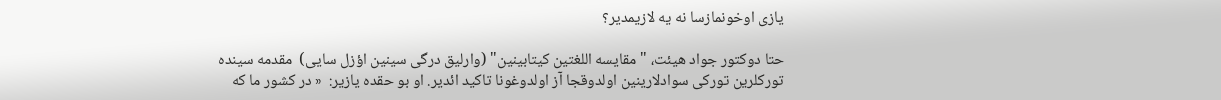یازی اوخونمازسا نه یه لازیمدیر؟

حتا دوکتور جواد هیئت، "مقایسه اللغتین کیتابینین" (وارلیق درگی سینین اؤزل سایی)  مقدمه سینده تورکلرین تورکی سوادلارینین اولدوقجا آز اولدوغونا تاکید ائدیر. او بو حقده یازیر:  « در کشور ما که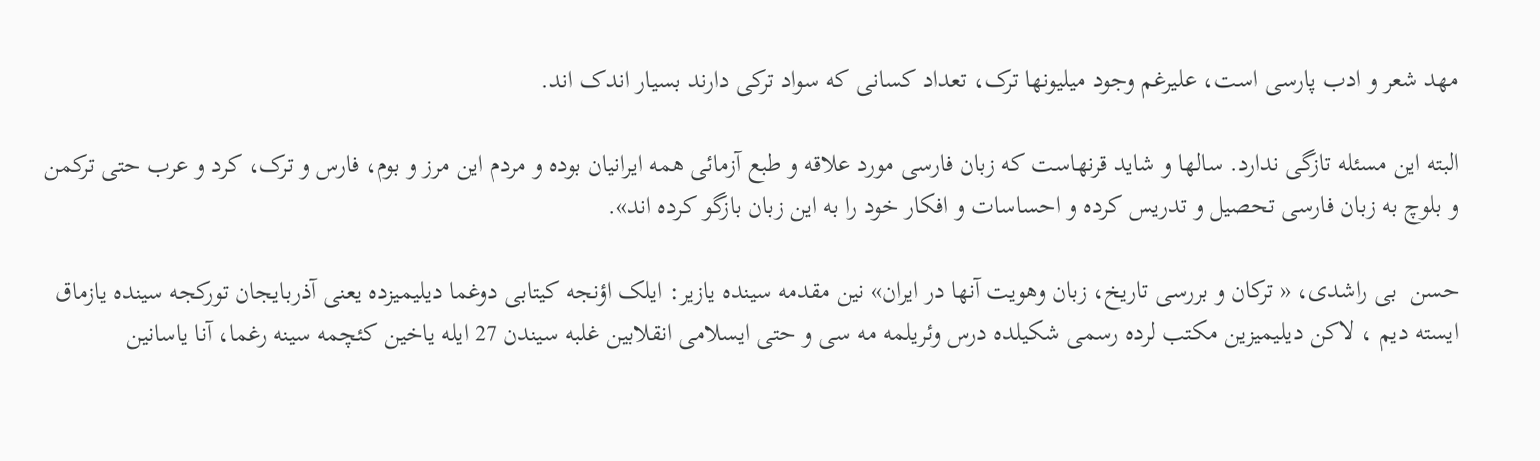مهد شعر و ادب پارسی است، علیرغم وجود میلیونها ترک، تعداد کسانی که سواد ترکی دارند بسیار اندک اند.

البته این مسئله تازگی ندارد. سالها و شاید قرنهاست که زبان فارسی مورد علاقه و طبع آزمائی همه ایرانیان بوده و مردم این مرز و بوم، فارس و ترک، کرد و عرب حتی ترکمن و بلوچ به زبان فارسی تحصیل و تدریس کرده و احساسات و افکار خود را به این زبان بازگو کرده اند».

حسن  بی راشدی، « ترکان و بررسی تاریخ، زبان وهویت آنها در ایران» نین مقدمه سینده یازیر: ایلک اؤنجه کیتابی دوغما دیلیمیزده یعنی آذربایجان تورکجه سینده یازماق ایسته دیم ، لاکن دیلیمیزین مکتب لرده رسمی شکیلده درس وئریلمه مه سی و حتی ایسلامی انقلابین غلبه سیندن 27 ایله یاخین کئچمه سینه رغما، آنا یاسانین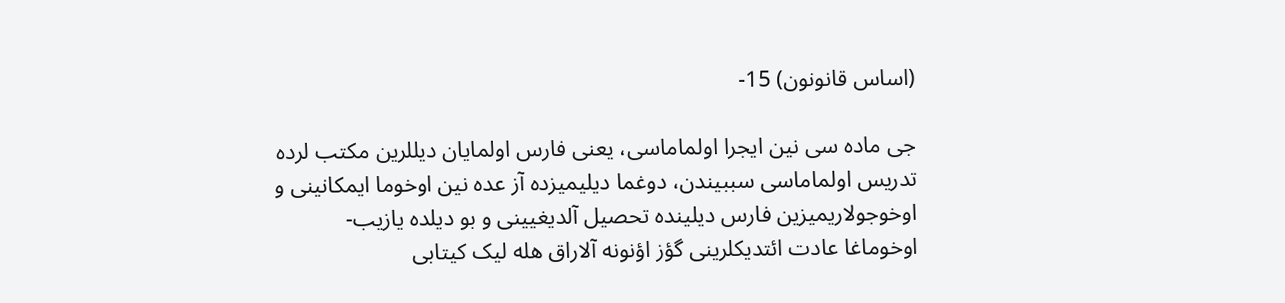(اساس قانونون) 15-

جی ماده سی نین ایجرا اولماماسی، یعنی فارس اولمایان دیللرین مکتب لرده تدریس اولماماسی سببیندن، دوغما دیلیمیزده آز عده نین اوخوما ایمکانینی و اوخوجولاریمیزین فارس دیلینده تحصیل آلدیغیینی و بو دیلده یازیب- اوخوماغا عادت ائتدیکلرینی گؤز اؤنونه آلاراق هله لیک کیتابی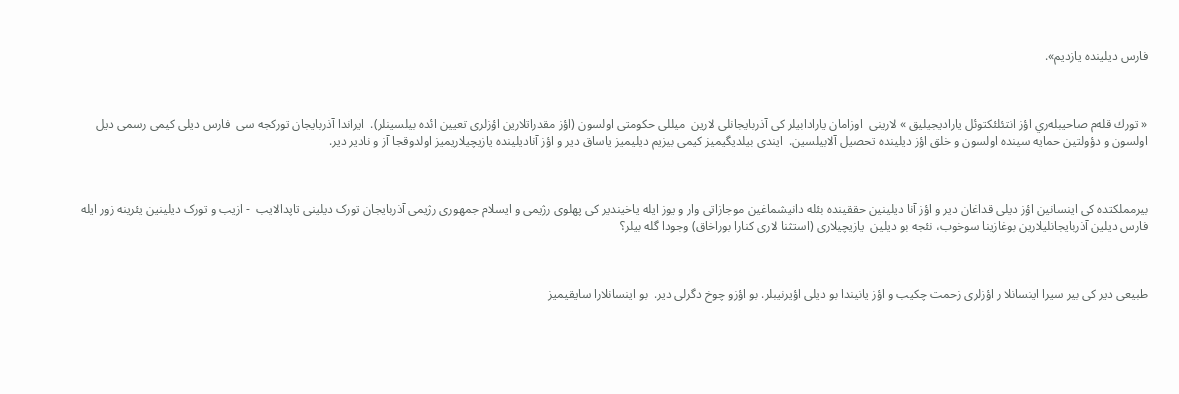فارس دیلینده یازدیم».



« تورك قله‌م صاحيبله‌ري اؤز انتئلئكتوئل ياراديجيليق » لارینی  اوزامان یارادابیلر کی آذربایجانلی لارین  میللی حکومتی اولسون (اؤز مقدراتلارین اؤزلری تعیین ائده بیلسینلر).  ایراندا آذربایجان تورکجه سی  فارس دیلی کیمی رسمی دیل اولسون و دؤولتین حمایه سینده اولسون و خلق اؤز دیلینده تحصیل آلابیلسین.  ایندی بیلدیگیمیز کیمی بیزیم دیلیمیز یاساق دیر و اؤز آنادیلینده یازیچیلاریمیز اولدوقجا آز و نادیر دیر.



بیرمملکتده کی اینسانین اؤز دیلی قداغان دیر و اؤز آنا دیلینین حققینده بئله دانيشماغين موجازاتی وار و یوز ایله یاخیندیر کی پهلوی رژیمی و ایسلام جمهوری رژیمی آذربایجان تورک دیلینی تاپدالایب  - ازیب و تورک دیلینین یئرینه زور ايله فارس دیلین آذربایجانلیلارین بوغازینا سوخوب، نئجه بو دیلین  یازیچیلاری (استثنا لاری کنارا بوراخاق) وجودا گله بیلر؟



طبيعى دیر کی بیر سیرا اینسانلا ر اؤزلری زحمت چکیب و اؤز یانیندا بو دیلی اؤيرنيبلر. بو اؤزو چوخ دگرلی دیر.  بو اینسانلارا سایقیمیز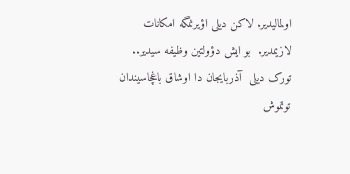اولمالیدیر. لاکن دیلی اؤيرنمگه امکانات لازیمدیر.  بو ايش دؤولتين وظيفه سيدير.. تورک دیلی  آذربایجان دا اوشاق باغچاسیندان توتموش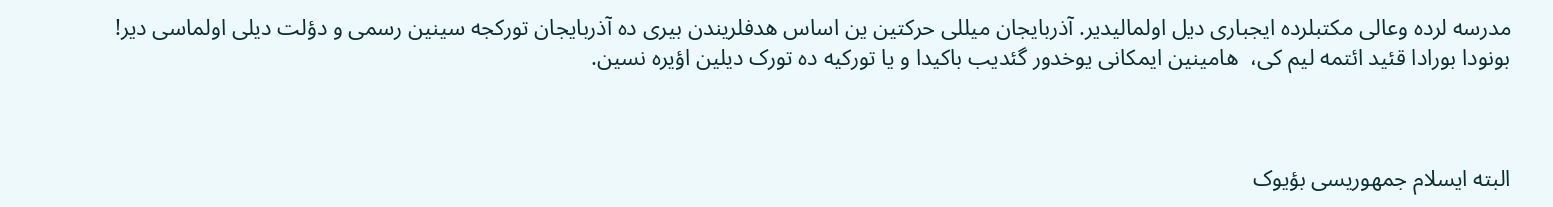مدرسه لرده وعالی مکتبلرده ایجباری دیل اولمالیدیر. آذربایجان ميللی حرکتین ین اساس هدفلریندن بیری ده آذربایجان تورکجه سینین رسمی و دؤلت دیلی اولماسی دیر!  بونودا بورادا قئید ائتمه لیم کی،  هامینین ایمکانی یوخدور گئدیب باکیدا و یا تورکیه ده تورک دیلین اؤيره نسين.



البته ایسلام جمهوریسی بؤيوک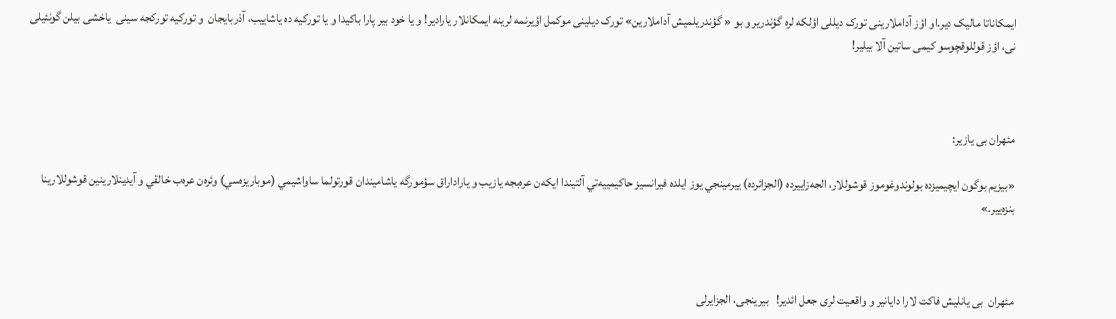ایمکاناتا مالیک دیر.او اؤز آداملارینی تورک ديللى اؤلکه لره گؤندریر و بو « گؤندريلميش آداملارين» تورک دیلینى موکمل اؤيرنمه لرينه ایمکانلار یارادیر! و يا خود بیر پارا باکیدا و یا تورکیه ده ياشاييب، آذربايجان  و تورکیه تورکجه سينى  ياخشى بیلن گونئیلی نی، اؤز قوللوقچوسو کيمى ساتين آلا بيلیر!



مئهران بی یازیر:

«بيزيم بوگون ايچيميزده بولوندوغوموز قوشوللار، الجه‌زاييرده (الجزائرده) ييرمينجي يوز ايلده فيرانسيز حاكيمييه‌تي آلتيندا ايكه‌ن عره‌بجه يازيب و ياراداراق سؤمورگه ياشاميندان قورتولما ساواشيمي (موباريزه‌سي) وئره‌ن عره‌ب خالقي و آيدينلارينين قوشوللارينا بنزه‌يير.»



مئهران  بی یانلیش فاکت لارا دایانیر و واقعیت لری جعل ائدیر!   بیرینجی، الجزایرلی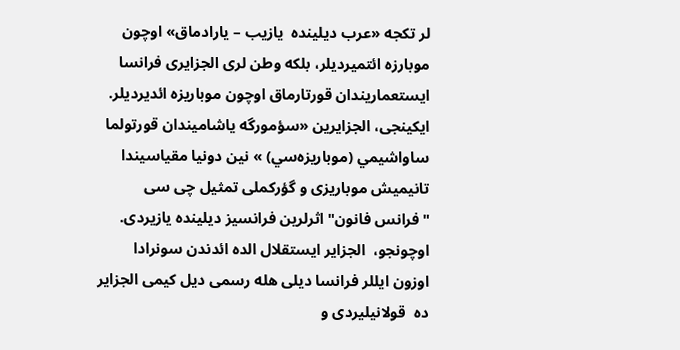لر تکجه «عرب دیلینده  یازیب – یارادماق» اوچون موبارزه ائتمیردیلر، بلکه وطن لری الجزایری فرانسا ایستعماریندان قورتارماق اوچون موباریزه ائدیردیلر.  ایکینجی، الجزایرین «سؤمورگه ياشاميندان قورتولما ساواشيمي (موباريزه‌سي) » نین دونیا مقیاسیندا تانیمیش موباریزی و گؤرکملی تمثیل چی سی "فرانس فانون" اثرلرین فرانسیز دیلینده یازیردی.  اوچونجو،  الجزایر ایستقلال الده ائدندن سونرادا اوزون ایللر فرانسا دیلی هله رسمی دیل کیمی الجزایر ده  قولانیلیردی و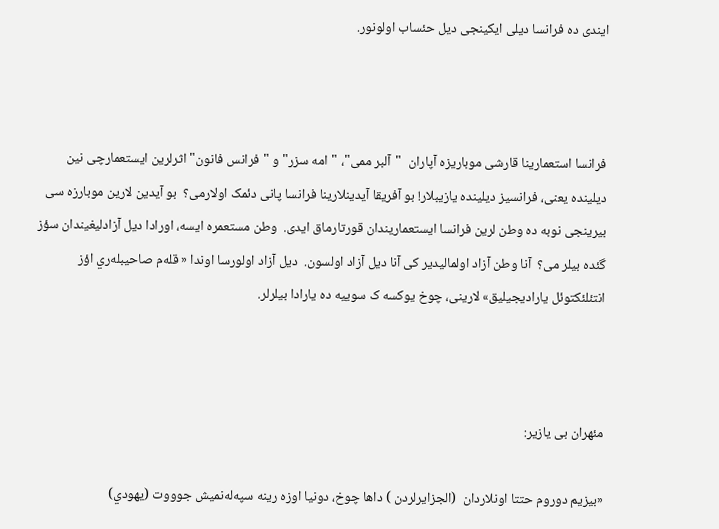ایندی ده فرانسا دیلی ایکینجی دیل حئساب اولونور.



فرانسا استعمارینا قارشی موباریزه آپاران  "آلبر ممی"، "امه سزر" و "فرانس فانون" اثرلرین ایستعمارچی نین دیلینده یعنی، فرانسیز دیلینده یازیبلار! بو آفریقا آیدینلارینا فرانسا پانی دئمک اولارمی؟  بو آیدین لارین موبارزه سی بیرینجی نوبه ده وطن لرین فرانسا ایستعماریندان قورتارماق ایدی.  وطن مستعمره ایسه، اورادا دیل آزادلیغیندان سؤز گئده بیلر می؟  آنا وطن آزاد اولمالیدیر کی آنا دیل آزاد اولسون.  دیل آزاد اولورسا اوندا « قله‌م صاحيبله‌ري اؤز انتئلئكتوئل ياراديجيليق» لارینی، چوخ یوکسه ک سوییه ده یارادا بیلرلر.



مئهران بی یازیر:

«بيزيم دوروم حتتا اونلاردان  (الجزایرلردن ) داها چوخ، دونيا اوزه‌ رينه سپه‌له‌نميش جوووت (يهودي)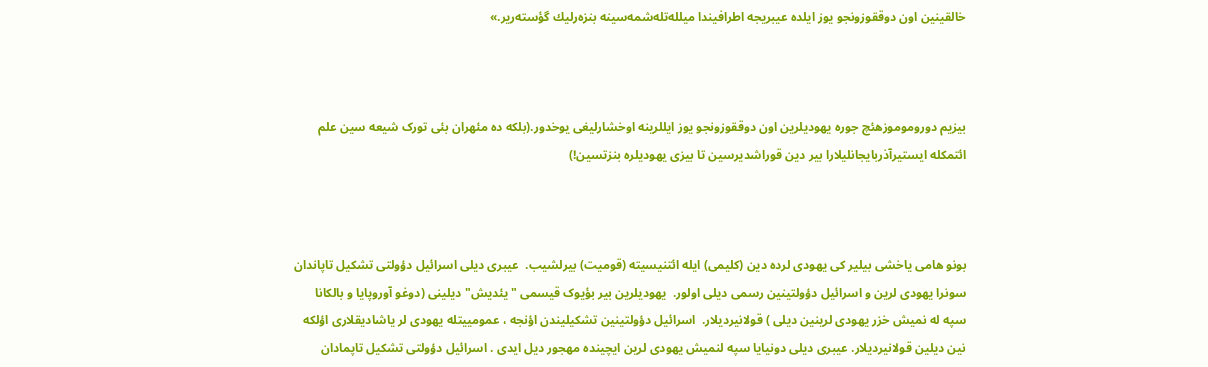خالقينين اون دوققوزونجو يوز ايلده عيبريجه اطرافيندا ميلله‌تله‌شمه‌سينه بنزه‌رليك گؤسته‌رير.»



بیزیم دوروموموزهئچ جوره یهودیلرین اون دوققوزونجو يوز ايللرینه اوخشارلیغی یوخدور.(بلکه ده مئهران بئی تورک شیعه سین علم ائتمکله ایستیرآذربایجانلیلارا بیر دین قوراشدیرسین تا بیزی یهودیلره بنزتسین!)



بونو هامی یاخشی بیلیر کی یهودی لرده دین (کلیمی) ایله ائتنیسیته (قومیت) بیرلشیب.  عیبری دیلی اسرائیل دؤولتی تشکیل تاپاندان سونرا یهودی لرین و اسرائیل دؤولتینین رسمی دیلی اولور.  یهودیلرین بیر بؤیوک قیسمی "یئدیش" دیلینی (دوغو آوروپایا و بالکانا سپه له نمیش خزر یهودی لرینین دیلی ) قولانیردیلار.  اسرائیل دؤولتینین تشکیلیندن اؤنجه ، عمومییتله یهودی لر یاشادیقلاری اؤلکه نین دیلین قولانیردیلار. عیبری دیلی دونیایا سپه لنمیش یهودی لرین ایچینده مهجور دیل ایدی . اسرائیل دؤولتی تشکیل تاپمادان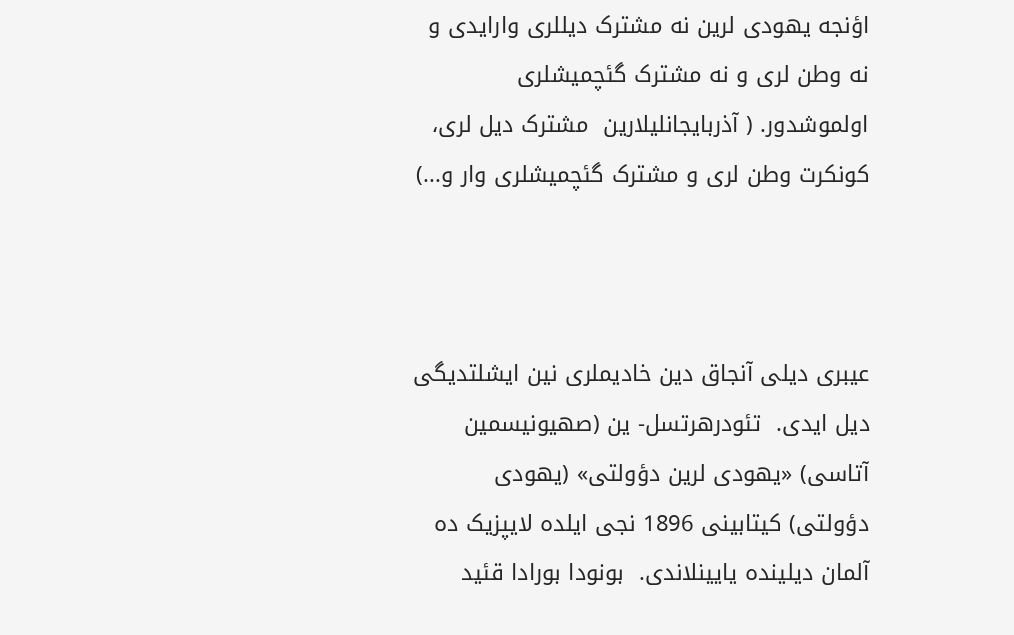اؤنجه یهودی لرین نه مشترک دیللری وارایدی و نه وطن لری و نه مشترک گئچمیشلری اولموشدور. ( آذربایجانلیلارین  مشترک دیل لری، کونکرت وطن لری و مشترک گئچمیشلری وار و...)



عیبری دیلی آنجاق دین خادیملری نین ایشلتدیگی دیل ایدی.  تئودرهرتسل- ین (صهیونیسمین آتاسی) «یهودی لرین دؤولتی» (یهودی دؤولتی) کیتابینی 1896 نجی ایلده لایپزیک ده آلمان دیلینده یایینلاندی.  بونودا بورادا قئید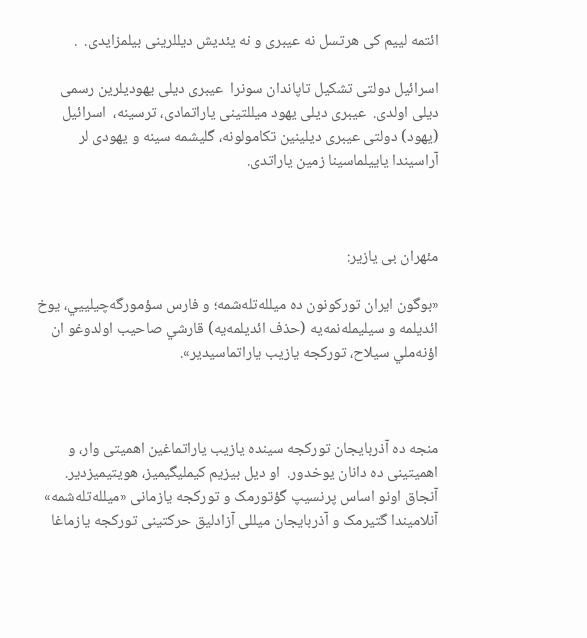ائتمه لییم کی هرتسل نه عیبری و نه یئدیش دیللرینی بیلمزایدی.  .

اسرائیل دولتی تشکیل تاپاندان سونرا  عیبری دیلی یهودیلرین رسمی  دیلی اولدی.  عیبری دیلی یهود میللتینی یاراتمادی، ترسینه،  اسرائیل (یهود) دولتی عیبری دیلینین تکامولونه، گلیشمه سینه و یهودی لر آراسیندا یاییلماسینا زمین یاراتدی.



مئهران بی یازیر:

«بوگون ايران توركونون ده ميلله‌تله‌شمه؛ و فارس سؤمورگه‌چيلييي، يوخ ائديلمه‌ و سيليمله‌نمه‌يه (حذف ائديلمه‌يه) قارشي صاحيب اولدوغو ان اؤنه‌ملي سيلاح، توركجه يازيب ياراتماسيدير».



منجه ده آذربایجان تورکجه سینده یازیب یاراتماغین اهمیتی وار، و اهمیتینی ده دانان یوخدور.  او دیل بیزیم کیملیگیمیز، هویتیمیزدیر.  آنجاق اونو اساس پرنسیپ گؤتورمک و تورکجه یازمانی «ميلله‌تله‌شمه» آنلامیندا گتیرمک و آذربایجان میللی آزادلیق حرکتینی تورکجه یازماغا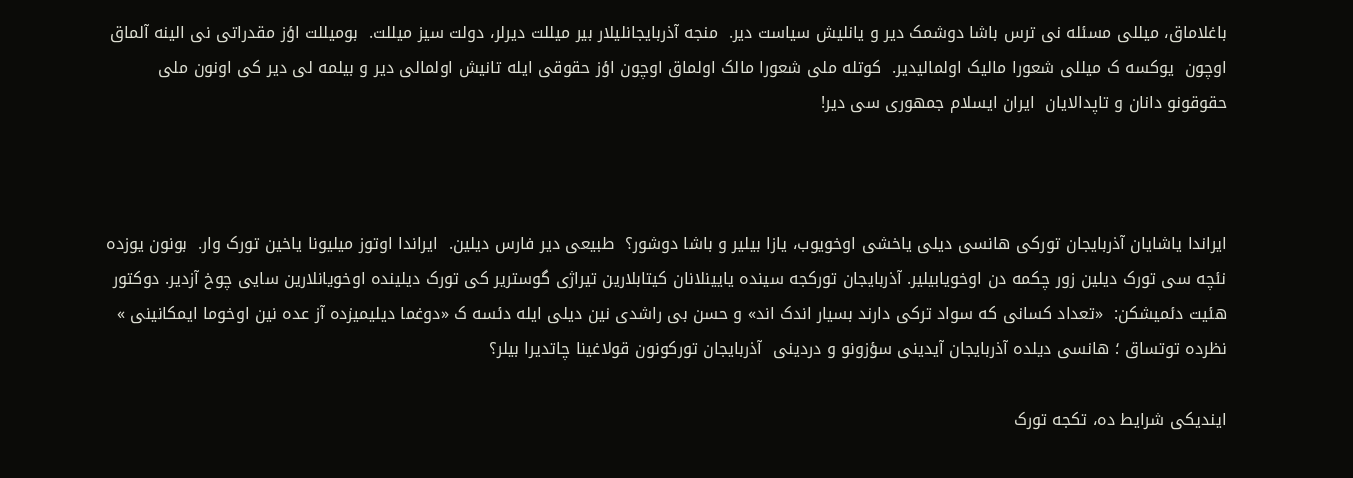باغلاماق، میللی مسئله نی ترس باشا دوشمک دیر و یانلیش سیاست دیر.  منجه آذربایجانلیلار بیر میللت دیرلر، دولت سیز میللت.  بومیللت اؤز مقدراتی نی الینه آلماق اوچون  یوکسه ک میللی شعورا مالیک اولمالیدیر.  کوتله ملی شعورا مالک اولماق اوچون اؤز حقوقی ایله تانیش اولمالی دیر و بیلمه لی دیر کی اونون ملی حقوقونو دانان و تاپدالایان  ایران ایسلام جمهوری سی دیر!



ایراندا یاشایان آذربایجان تورکی هانسی دیلی یاخشی اوخویوب، یازا بیلیر و باشا دوشور؟  طبیعی دیر فارس دیلین.  ایراندا اوتوز میلیونا یاخین تورک وار.  بونون یوزده نئچه سی تورک دیلین زور چکمه دن اوخویابیلیر. آذربایجان تورکجه سینده یایینلانان کیتابلارین تیراژی گوستریر کی تورک دیلینده اوخویانلارین سایی چوخ آزدیر. دوکتور هئیت دئمیشکن:  «تعداد کسانی که سواد ترکی دارند بسیار اندک اند» و حسن بی راشدی نین دیلی ایله دئسه ک «دوغما دیلیمیزده آز عده نین اوخوما ایمکانینی »  نظرده توتساق ؛ هانسی دیلده آذربایجان آیدینی سؤزونو و دردینی  آذربایجان تورکونون قولاغینا چاتدیرا بیلر؟

ایندیکی شرایط ده، تکجه تورک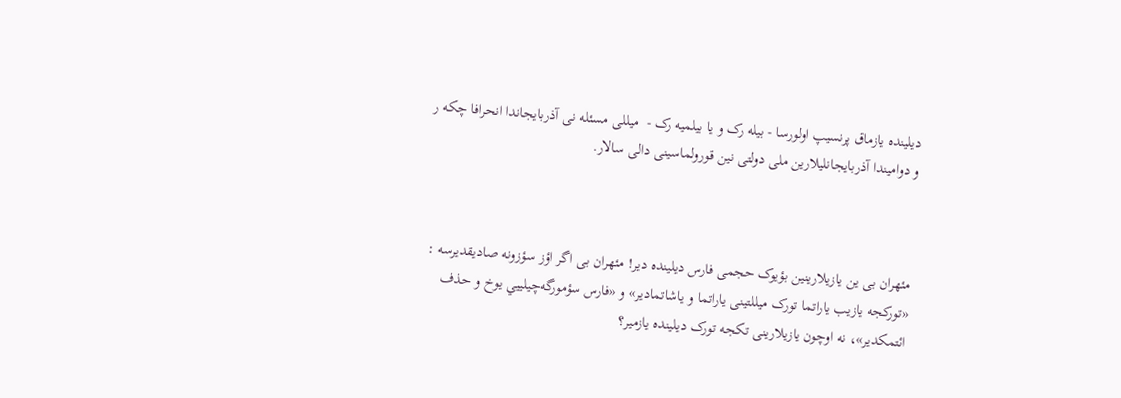دیلینده یازماق پرنسیپ اولورسا - بیله رک و یا بیلمیه رک -  میللی مسئله نی آذربایجاندا انحرافا چکه ر و دوامیندا آذربایجانلیلارین ملی دولتی نین قورولماسینی دالی سالار.



مئهران بی ین یازیلارینین بؤیوک حجمی فارس دیلینده دیر! مئهران بی اگر اؤز سؤزونه صادیقدیرسه : «تورکجه یازیب یاراتما تورک میللتینی یاراتما و یاشاتمادیر» و «فارس سؤمورگه‌چيلييي يوخ و حذف ائتمکدیر»، نه اوچون یازیلارینی تکجه تورک دیلینده یازمیر؟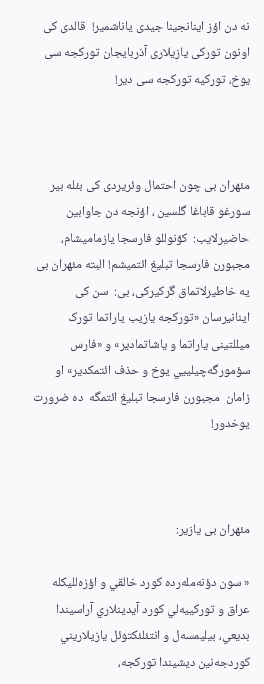نه دن اؤز اینانجینا جیدی یاناشمیر!  قالدی کی اونون تورکی یازیلاری آذربایجان تورکجه سی یوخ، تورکیه تورکجه سی دیر!



مئهران بی چون احتمال وئریردی کی بئله بیر سورغو قاباغا گلسین ، اؤنجه دن جاوابین حاضیرلایب:  کؤنوللو فارسجا یازمامیشام، مجبورن فارسجا تبلیغ ائتمیشم! البته مئهران بی یه خاطیرلاتماق گرکیرکی، بی:  سن کی اینانیرسان «تورکجه یازیب یاراتما تورک میللتینی یاراتما و یاشاتمادیر» و «فارس سؤمورگه‌چيلييي يوخ و حذف ائتمکدیر» او زامان  مجبورن فارسجا تبلیغ ائتمگه  ده ضرورت یوخدور!



مئهران بی یازیر:

« سون دؤنه‌مله‌رده كورد خالقي و اؤزه‌لليكله عراق و توركييه‌لي كورد آيدينلاري آراسيندا بديعي، بيليمسه‌ل و انتئلئكتوئل يازيلاريني كوردجه‌نين ديشيندا توركجه،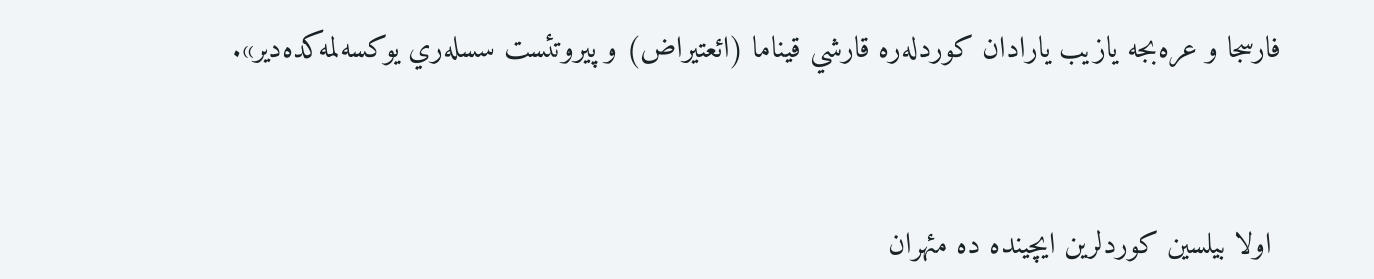فارسجا و عره‌بجه يازيب يارادان كوردله‌ره قارشي قيناما (ائعتيراض) و پيروتئست سسله‌ري يوكسه‌لمه‌كده‌دير».



 اولا بیلسین کوردلرین ایچینده ده مئهران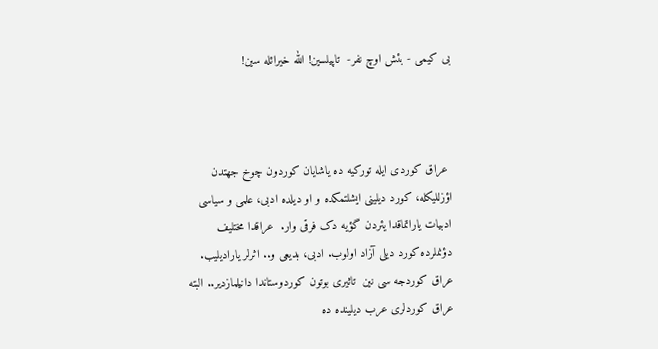بی کیمی - بئش اوچ نفر-  تاپیلسین! الله خیرائله سین!



 عراق کوردی ایله تورکیه ده یاشایان کوردون چوخ جهتدن اؤزللیکله، کورد دیلینی ایشلتمکده و او دیلده ادبی، علمی و سیاسی ادبیات یاراتماقدا یئردن گؤیه دک فرقی وار.  عراقدا مختلیف دؤنملرده کورد دیلی آزاد اولوب. ادبی، بدیعی و.. اثرلر یارادیلیب. عراق کوردجه سی نین  تاثیری بوتون کوردوستاندا دانیلمازدیر.. البته عراق کوردلری عرب دیلینده ده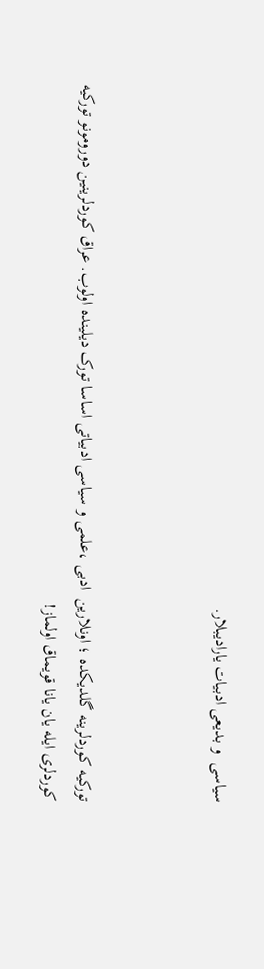سیاسی  و بدیعی ادبیات یارادیبلار.



تورکیه کوردلرینه گلدیکده ؛ اونلارین  ادبی ،علمی و سیاسی ادبیاتی اساسا تورک دیلینده اولوب. عراق کوردلرینین دورومونو تورکیه کوردلری ایله یان یانا قویماق اولماز!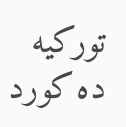تورکیه ده کورد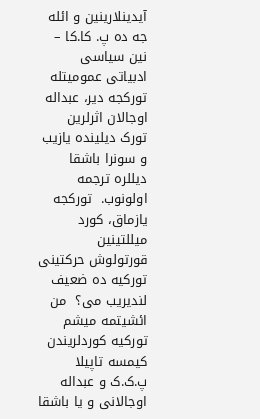آیدینلارینین و ائله جه ده پ. کا.کا – نین سیاسی ادبیاتی عمومیتله تورکجه دیر، عبداله اوجالان اثرلرین تورک دیلینده یازیب و سونرا باشقا دیللره ترجمه اولونوب.  تورکجه یازماق، کورد میللتینین قورتولوش حرکتینی  تورکیه ده ضعیف لندیریب می؟  من  ائشیتمه میشم تورکیه کوردلریندن کیمسه تاپیلا پ.ک.ک و عبداله اوجالانی و یا باشقا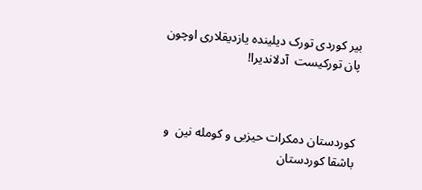بیر کوردی تورک دیلینده یازدیقلاری اوچون  پان تورکیست  آدلاندیرا!



کوردستان دمکرات حیزبی و کومله نین  و باشقا کوردستان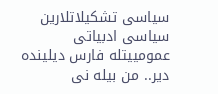سیاسی تشکیلاتلارین سیاسی ادبیاتی  عمومییتله فارس دیلینده دیر.. من بیله نی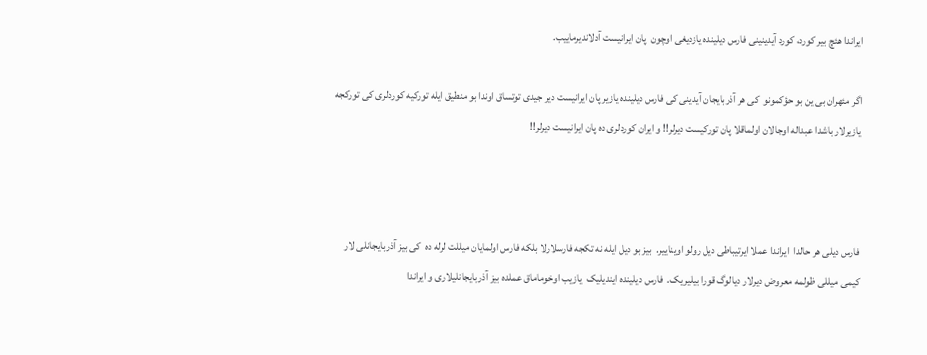ایراندا هئچ بیر کورد، کورد آیدینینی فارس دیلینده یازدیغی اوچون  پان ایرانیست آدلاندیرماییب.

اگر مئهران بی ین بو حؤکمونو  کی هر آذربایجان آیدینی کی فارس دیلینده یازیر پان ایرانیست دیر جیدی توتساق اوندا بو منطیق ایله تورکیه کوردلری کی تورکجه یازیرلار باشدا عبداله اوجالان اولماقلا پان تورکیست دیرلر!! و ایران کوردلری ده پان ایرانیست دیرلر!!



فارس دیلی هر حالدا  ایراندا عملا ایرتیباطی دیل رولو اویناییر.  بیز بو دیل ایله نه تکجه فارسلارلا بلکه فارس اولمایان میللت لرله ده  کی بیز آذربایجانلی لار کیمی میللی ظولمه معروض دیرلار دیالوگ قورا بیلیریک.  فارس دیلینده ایندیلیک  یازیب اوخوماماق عملده بیز آذربایجانلیلاری و ایراندا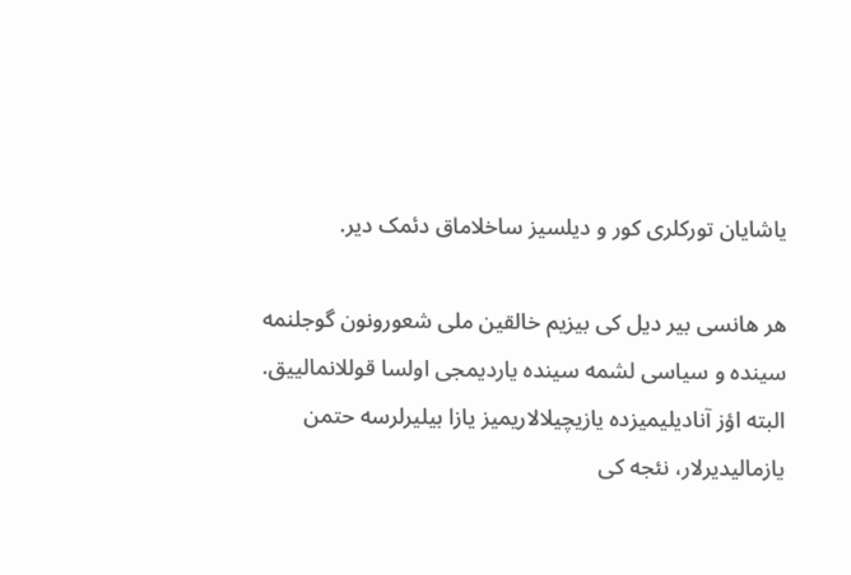یاشایان تورکلری کور و دیلسیز ساخلاماق دئمک دیر.

هر هانسی بیر دیل کی بیزیم خالقین ملی شعورونون گوجلنمه سینده و سیاسی لشمه سینده یاردیمجی اولسا قوللانمالییق. البته اؤز آنادیلیمیزده یازیچیلالاریمیز یازا بیلیرلرسه حتمن یازمالیدیرلار، نئجه کی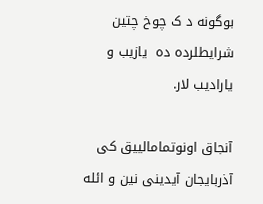بوگونه د ک چوخ چتین شرایطلرده ده  یازیب و یارادیب لار.

آنجاق اونوتمامالییق کی آذربایجان آیدینی نین و ائله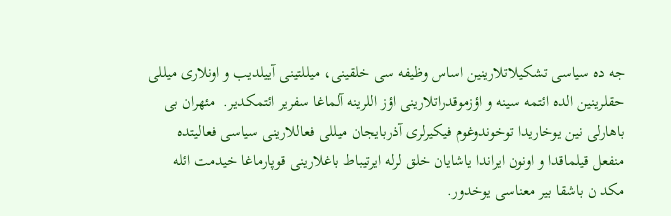جه ده سیاسی تشکیلاتلارینین اساس وظیفه سی خلقینی، میللتینی آییلدیب و اونلاری میللی حقلرینین الده ائتمه سینه و اؤزموقدراتلارینی اؤز اللرینه آلماغا سفریر ائتمکدیر.  مئهران بی باهارلی نین یوخاریدا توخوندوغوم فیکیرلری آذربایجان میللی فعاللارینی سیاسی فعالیتده منفعل قیلماقدا و اونون ایراندا یاشایان خلق لرله ایرتیباط باغلارینی قوپارماغا خیدمت ائله مکد ن باشقا بیر معناسی یوخدور.